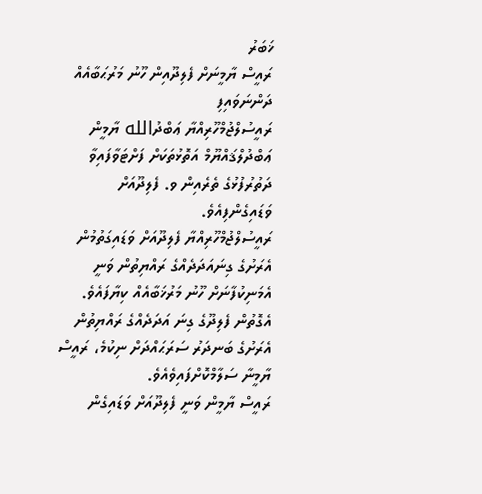ޚަބަރު
ރައީސް ޔާމީނަށް ފެލިދޫއިން ހޫނު މަރުޙަބާއެއް ދަންނަވައިފި
ރައީސުލްޖުމްހޫރިއްޔާ ޢަބްދުالله ޔާމީން ޢަބްދުލްޤައްޔޫމް އަތޮޅުތަކަށް ފަށްޓަވާފައިވާ ދަތުރުފުޅުގެ ތެރެއިން ވ. ފެލިދޫއަށް ވަޑައިގެންފިއެވެ.
ރައީސުލްޖުމްހޫރިއްޔާ ފެލިދޫއަށް ވަޑައިގަތުމުން އެރަށުގެ ގިނައަދަދެއްގެ ރައްޔިތުން ވަނީ އެމަނިކުފާނަށް ހޫނު މަރުޚަބާއެއް ކިޔާފައެވެ. އެގޮތުން ފެލިދޫގެ ގިނަ އަދަދެއްގެ ރައްޔިތުން އެރަށުގެ ބަނދަރު ސަރަޙައްދަށް ނިކުމެ، ރައީސް ޔާމީނާ ސަލާމްކޮށްފައިވެއެވެ.
ރައީސް ޔާމީން ވަނީ ފެލިދޫއަށް ވަޑައިގެން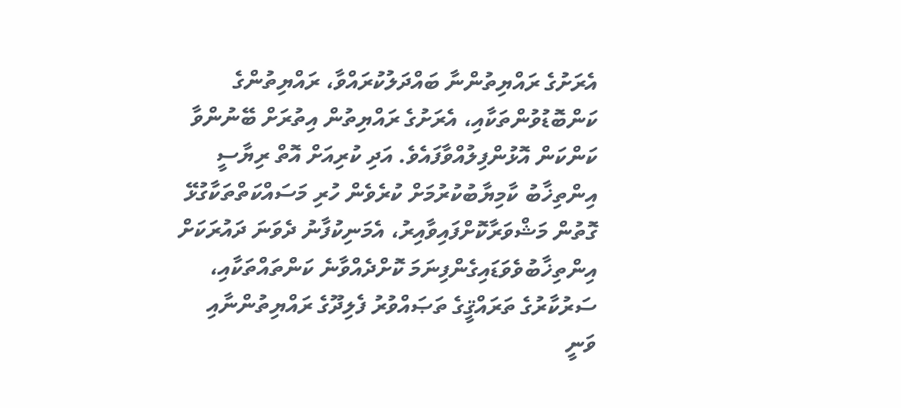އެރަށުގެ ރައްޔިތުންނާ ބައްދަލުކުރައްވާ، ރައްޔިތުންގެ ކަންބޮޑުވުންތަކާއި، އެރަށުގެ ރައްޔިތުން އިތުރަށް ބޭނުންވާ ކަންކަން އޮޅުންފިލުއްވާފައެވެ. އަދި ކުރިއަށް އޮތް ރިޔާސީ އިންތިޚާބު ކާމިޔާބުކުރުމަށް ކުރެވެން ހުރި މަސައްކަތްތަކާގުޅޭ ގޮތުން މަޝްވަރާކޮށްފައިވާއިރު، އެމަނިކުފާނު ދެވަނަ ދައުރަކަށް އިންތިޚާބުވެވަޑައިގެންފިނަމަ ކޮށްދެއްވާނެ ކަންތައްތަކާއި، ސަރުކާރުގެ ތަރައްޤީގެ ތަޞައްވުރު ފެލިދޫގެ ރައްޔިތުންނާއި ވަނީ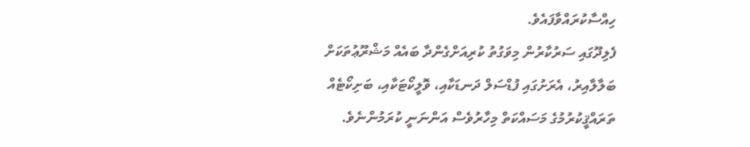ހިއްސާކުރައްވާފައެވެ.
ފެލިދޫގައި ސަރުކާރުން މިވަގުތު ކުރިއަށްގެންދާ ބައެއް މަޝްރޫޢުތަކަށް ބަލާލާއިރު، އެރަށުގައި ފުޑްސަލް ދަނޑަކާއި، ވޮލީކޯޓަކާއި، ބަށިކޯޓެއް ތަރައްޤީކުރުމުގެ މަސައްކަތް މިހާރުވެސް އަންނަނީ ކުރަމުންނެވެ.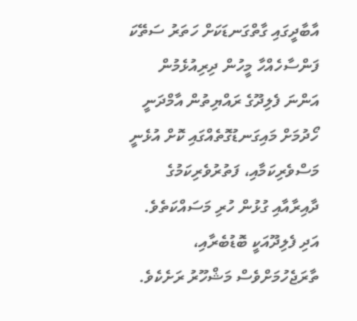އާބާދީގައި ގާތްގަނޑަކަށް ހަތަރު ސަތޭކަ ފަންސާހެއްހާ މީހުން ދިރިއުޅެމުން އަންނަ ފެލިދޫގެ ރައްޔިތުން އާމްދަނީ ހޯދުމަށް މައިގަނޑުގޮތެއްގައި ކޮށް އުޅެނީ މަސްވެރިކަމާއި، ފަތުރުވެރިކަމުގެ ދާއިރާއާއި ގުޅުން ހުރި މަސައްކަތެވެ. އަދި ފެލިދޫއަކީ ބޮޑުބެރާއި، ތާރަޖެހުމަށްވެސް މަޝްހޫރު ރަށެކެވެ.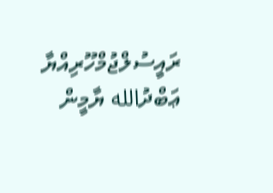ރައީސުލްޖުމްހޫރިއްޔާ ޢަބްދުالله ޔާމީން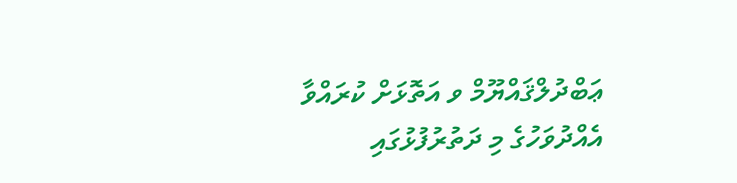ޢަބްދުލްޤައްޔޫމް ވ އަތޮޅަށް ކުރައްވާ އެއްދުވަހުގެ މި ދަތުރުފުޅުގައި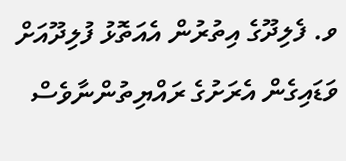ވ. ފެލިދޫގެ އިތުރުން އެއަތޮޅު ފުލިދޫއަށް ވަޑައިގެން އެރަށުގެ ރައްޔިތުންނާވެސް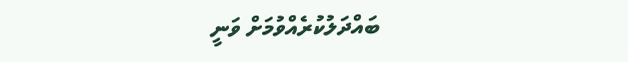ބައްދަލުކުރެއްވުމަށް ވަނީ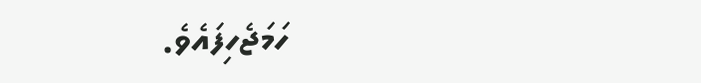ހަމަޖެހިފައެވެ.